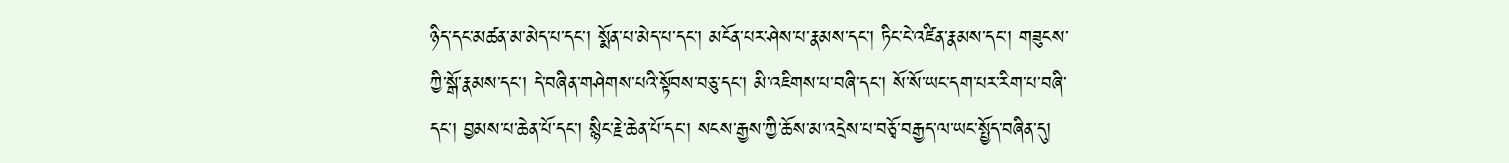ཉིད་དང་མཚན་མ་མེད་པ་དང་། སྨོན་པ་མེད་པ་དང་། མངོན་པར་ཤེས་པ་རྣམས་དང་། ཏིང་ངེ་འཛིན་རྣམས་དང་། གཟུངས་ཀྱི་སྒོ་རྣམས་དང་། དེ་བཞིན་གཤེགས་པའི་སྟོབས་བཅུ་དང་། མི་འཇིགས་པ་བཞི་དང་། སོ་སོ་ཡང་དག་པར་རིག་པ་བཞི་དང་། བྱམས་པ་ཆེན་པོ་དང་། སྙིང་རྗེ་ཆེན་པོ་དང་། སངས་རྒྱས་ཀྱི་ཆོས་མ་འདྲེས་པ་བཅྭོ་བརྒྱད་ལ་ཡང་སྤྱོད་བཞིན་དུ།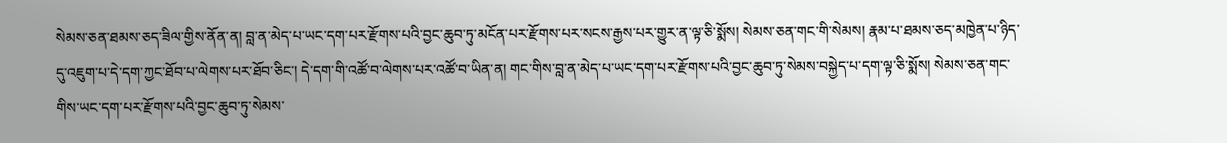སེམས་ཅན་ཐམས་ཅད་ཟིལ་གྱིས་ནོན་ན། བླ་ན་མེད་པ་ཡང་དག་པར་རྫོགས་པའི་བྱང་ཆུབ་ཏུ་མངོན་པར་རྫོགས་པར་སངས་རྒྱས་པར་གྱུར་ན་ལྟ་ཅི་སྨོས། སེམས་ཅན་གང་གི་སེམས། རྣམ་པ་ཐམས་ཅད་མཁྱེན་པ་ཉིད་དུ་འཇུག་པ་དེ་དག་ཀྱང་ཐོབ་པ་ལེགས་པར་ཐོབ་ཅིང་། དེ་དག་གི་འཚོ་བ་ལེགས་པར་འཚོ་བ་ཡིན་ན། གང་གིས་བླ་ན་མེད་པ་ཡང་དག་པར་རྫོགས་པའི་བྱང་ཆུབ་ཏུ་སེམས་བསྐྱེད་པ་དག་ལྟ་ཅི་སྨོས། སེམས་ཅན་གང་གིས་ཡང་དག་པར་རྫོགས་པའི་བྱང་ཆུབ་ཏུ་སེམས་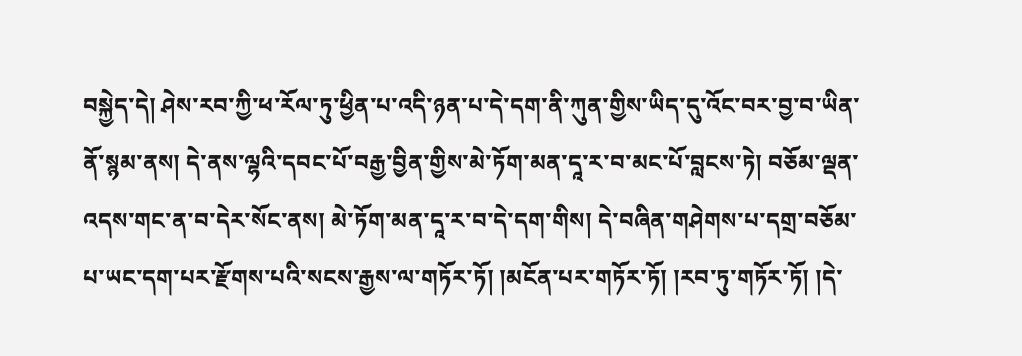བསྐྱེད་དེ། ཤེས་རབ་ཀྱི་ཕ་རོལ་ཏུ་ཕྱིན་པ་འདི་ཉན་པ་དེ་དག་ནི་ཀུན་གྱིས་ཡིད་དུ་འོང་བར་བྱ་བ་ཡིན་ནོ་སྙམ་ནས། དེ་ནས་ལྷའི་དབང་པོ་བརྒྱ་བྱིན་གྱིས་མེ་ཏོག་མན་དཱ་ར་བ་མང་པོ་བླངས་ཏེ། བཅོམ་ལྡན་འདས་གང་ན་བ་དེར་སོང་ནས། མེ་ཏོག་མན་དཱ་ར་བ་དེ་དག་གིས། དེ་བཞིན་གཤེགས་པ་དགྲ་བཅོམ་པ་ཡང་དག་པར་རྫོགས་པའི་སངས་རྒྱས་ལ་གཏོར་ཏོ། །མངོན་པར་གཏོར་ཏོ། །རབ་ཏུ་གཏོར་ཏོ། །དེ་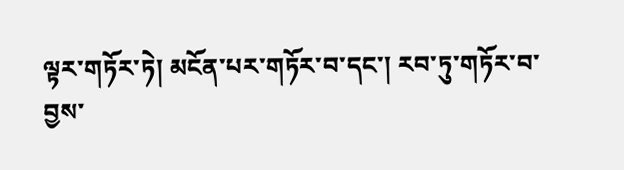ལྟར་གཏོར་ཏེ། མངོན་པར་གཏོར་བ་དང་། རབ་ཏུ་གཏོར་བ་བྱས་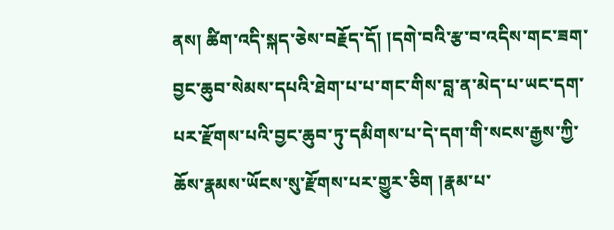ནས། ཚིག་འདི་སྐད་ཅེས་བརྗོད་དོ། །དགེ་བའི་རྩ་བ་འདིས་གང་ཟག་བྱང་ཆུབ་སེམས་དཔའི་ཐེག་པ་པ་གང་གིས་བླ་ན་མེད་པ་ཡང་དག་པར་རྫོགས་པའི་བྱང་ཆུབ་ཏུ་དམིགས་པ་དེ་དག་གི་སངས་རྒྱས་ཀྱི་ཆོས་རྣམས་ཡོངས་སུ་རྫོགས་པར་གྱུར་ཅིག །རྣམ་པ་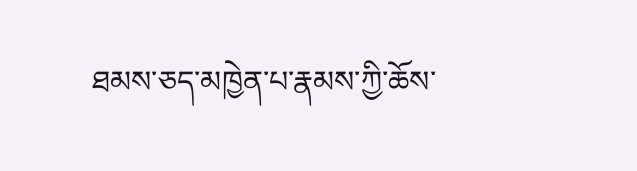ཐམས་ཅད་མཁྱེན་པ་རྣམས་ཀྱི་ཆོས་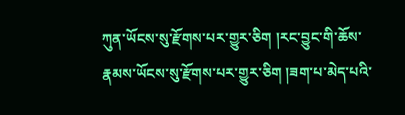ཀུན་ཡོངས་སུ་རྫོགས་པར་གྱུར་ཅིག །རང་བྱུང་གི་ཆོས་རྣམས་ཡོངས་སུ་རྫོགས་པར་གྱུར་ཅིག །ཟག་པ་མེད་པའི་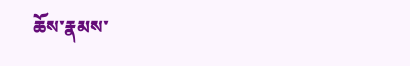ཆོས་རྣམས་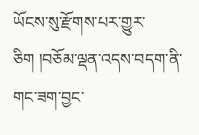ཡོངས་སུ་རྫོགས་པར་གྱུར་ཅིག །བཅོམ་ལྡན་འདས་བདག་ནི་གང་ཟག་བྱང་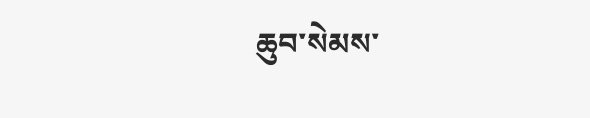ཆུབ་སེམས་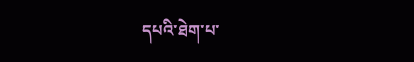དཔའི་ཐེག་པ་